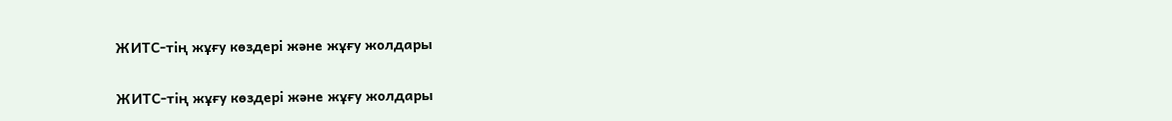ЖИТС-тің жұғу көздері және жұғу жолдары

ЖИТС-тің жұғу көздері және жұғу жолдары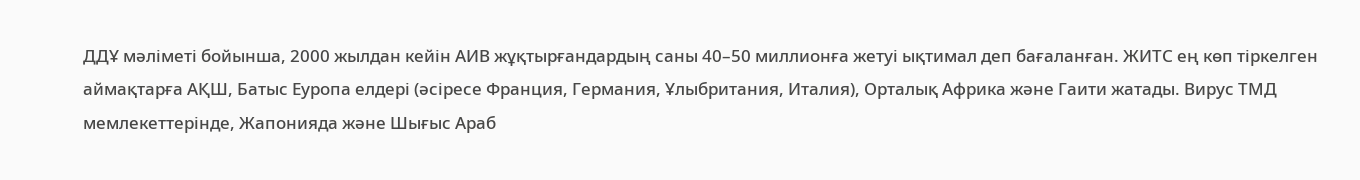ДДҰ мәліметі бойынша, 2000 жылдан кейін АИВ жұқтырғандардың саны 40–50 миллионға жетуі ықтимал деп бағаланған. ЖИТС ең көп тіркелген аймақтарға АҚШ, Батыс Еуропа елдері (әсіресе Франция, Германия, Ұлыбритания, Италия), Орталық Африка және Гаити жатады. Вирус ТМД мемлекеттерінде, Жапонияда және Шығыс Араб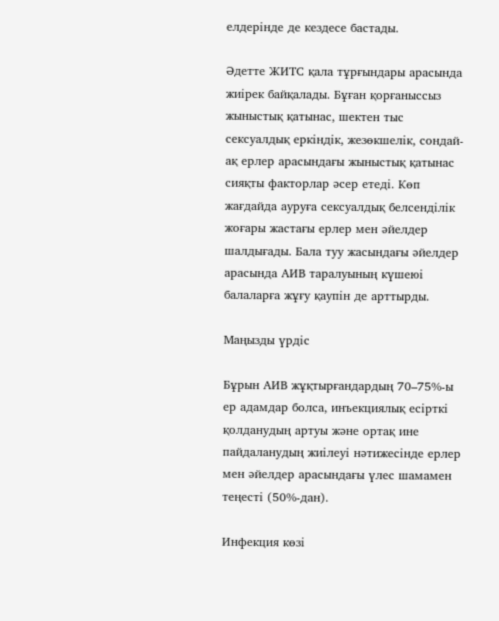елдерінде де кездесе бастады.

Әдетте ЖИТС қала тұрғындары арасында жиірек байқалады. Бұған қорғаныссыз жыныстық қатынас, шектен тыс сексуалдық еркіндік, жезөкшелік, сондай-ақ ерлер арасындағы жыныстық қатынас сияқты факторлар әсер етеді. Көп жағдайда ауруға сексуалдық белсенділік жоғары жастағы ерлер мен әйелдер шалдығады. Бала туу жасындағы әйелдер арасында АИВ таралуының күшеюі балаларға жұғу қаупін де арттырды.

Маңызды үрдіс

Бұрын АИВ жұқтырғандардың 70–75%-ы ер адамдар болса, инъекциялық есірткі қолданудың артуы және ортақ ине пайдаланудың жиілеуі нәтижесінде ерлер мен әйелдер арасындағы үлес шамамен теңесті (50%-дан).

Инфекция көзі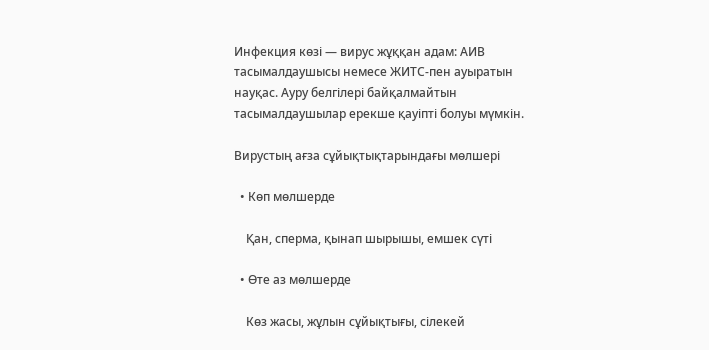Инфекция көзі — вирус жұққан адам: АИВ тасымалдаушысы немесе ЖИТС-пен ауыратын науқас. Ауру белгілері байқалмайтын тасымалдаушылар ерекше қауіпті болуы мүмкін.

Вирустың ағза сұйықтықтарындағы мөлшері

  • Көп мөлшерде

    Қан, сперма, қынап шырышы, емшек сүті

  • Өте аз мөлшерде

    Көз жасы, жұлын сұйықтығы, сілекей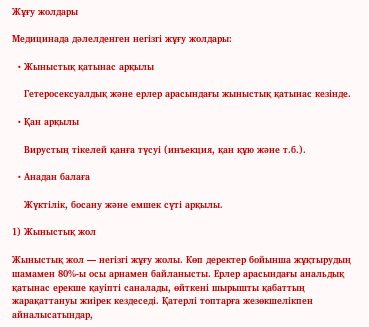Жұғу жолдары

Медицинада дәлелденген негізгі жұғу жолдары:

  • Жыныстық қатынас арқылы

    Гетеросексуалдық және ерлер арасындағы жыныстық қатынас кезінде.

  • Қан арқылы

    Вирустың тікелей қанға түсуі (инъекция, қан құю және т.б.).

  • Анадан балаға

    Жүктілік, босану және емшек сүті арқылы.

1) Жыныстық жол

Жыныстық жол — негізгі жұғу жолы. Көп деректер бойынша жұқтырудың шамамен 80%-ы осы арнамен байланысты. Ерлер арасындағы анальдық қатынас ерекше қауіпті саналады, өйткені шырышты қабаттың жарақаттануы жиірек кездеседі. Қатерлі топтарға жезөкшелікпен айналысатындар,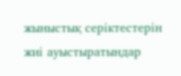жыныстық серіктестерін жиі ауыстыратындар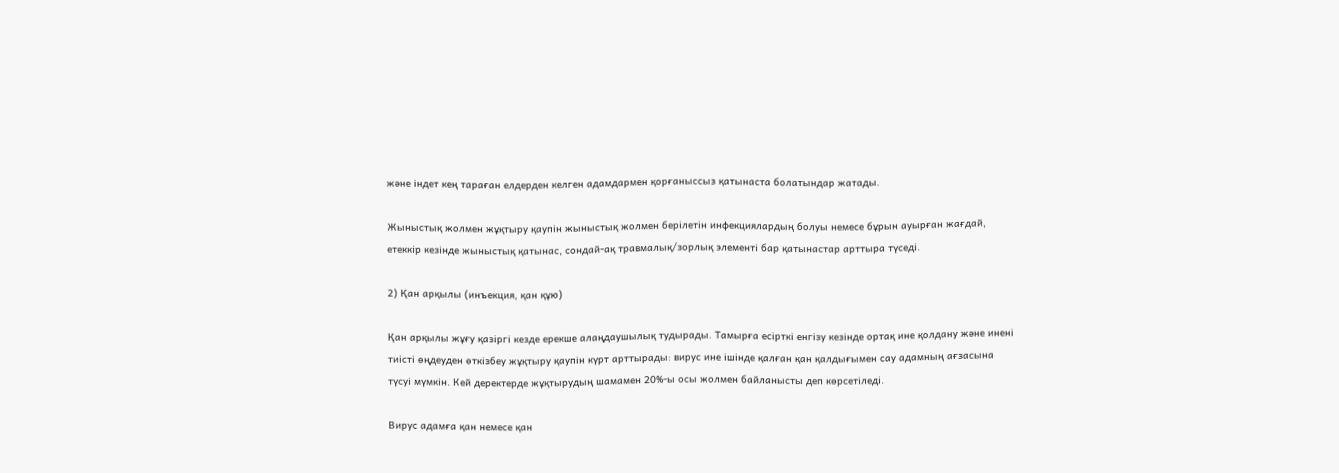және індет кең тараған елдерден келген адамдармен қорғаныссыз қатынаста болатындар жатады.

Жыныстық жолмен жұқтыру қаупін жыныстық жолмен берілетін инфекциялардың болуы немесе бұрын ауырған жағдай, етеккір кезінде жыныстық қатынас, сондай-ақ травмалық/зорлық элементі бар қатынастар арттыра түседі.

2) Қан арқылы (инъекция, қан құю)

Қан арқылы жұғу қазіргі кезде ерекше алаңдаушылық тудырады. Тамырға есірткі енгізу кезінде ортақ ине қолдану және инені тиісті өңдеуден өткізбеу жұқтыру қаупін күрт арттырады: вирус ине ішінде қалған қан қалдығымен сау адамның ағзасына түсуі мүмкін. Кей деректерде жұқтырудың шамамен 20%-ы осы жолмен байланысты деп көрсетіледі.

Вирус адамға қан немесе қан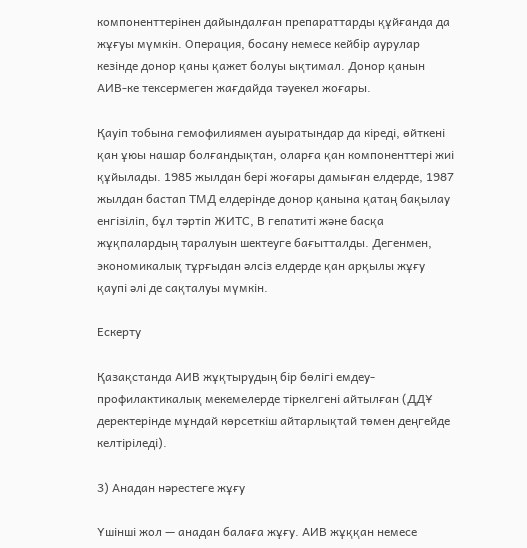компоненттерінен дайындалған препараттарды құйғанда да жұғуы мүмкін. Операция, босану немесе кейбір аурулар кезінде донор қаны қажет болуы ықтимал. Донор қанын АИВ-ке тексермеген жағдайда тәуекел жоғары.

Қауіп тобына гемофилиямен ауыратындар да кіреді, өйткені қан ұюы нашар болғандықтан, оларға қан компоненттері жиі құйылады. 1985 жылдан бері жоғары дамыған елдерде, 1987 жылдан бастап ТМД елдерінде донор қанына қатаң бақылау енгізіліп, бұл тәртіп ЖИТС, В гепатиті және басқа жұқпалардың таралуын шектеуге бағытталды. Дегенмен, экономикалық тұрғыдан әлсіз елдерде қан арқылы жұғу қаупі әлі де сақталуы мүмкін.

Ескерту

Қазақстанда АИВ жұқтырудың бір бөлігі емдеу-профилактикалық мекемелерде тіркелгені айтылған (ДДҰ деректерінде мұндай көрсеткіш айтарлықтай төмен деңгейде келтіріледі).

3) Анадан нәрестеге жұғу

Үшінші жол — анадан балаға жұғу. АИВ жұққан немесе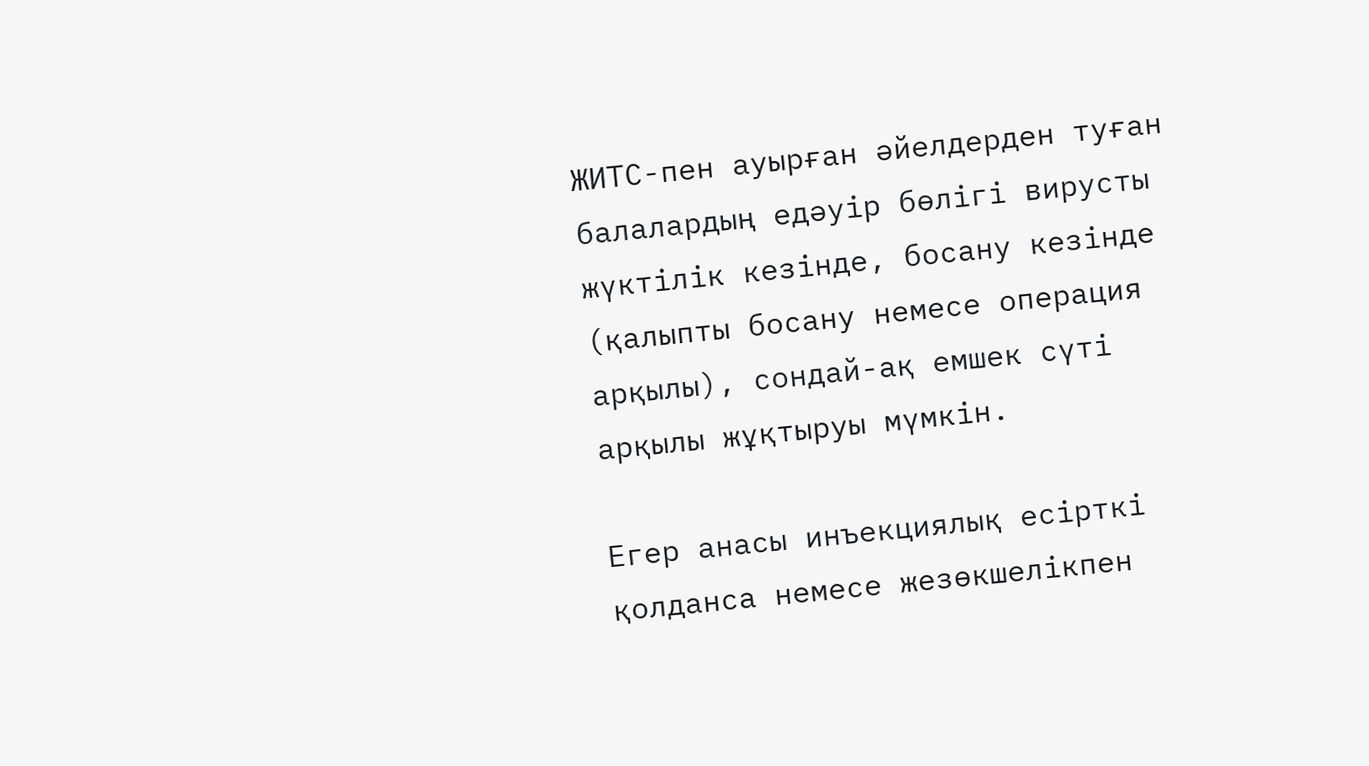ЖИТС-пен ауырған әйелдерден туған балалардың едәуір бөлігі вирусты жүктілік кезінде, босану кезінде (қалыпты босану немесе операция арқылы), сондай-ақ емшек сүті арқылы жұқтыруы мүмкін.

Егер анасы инъекциялық есірткі қолданса немесе жезөкшелікпен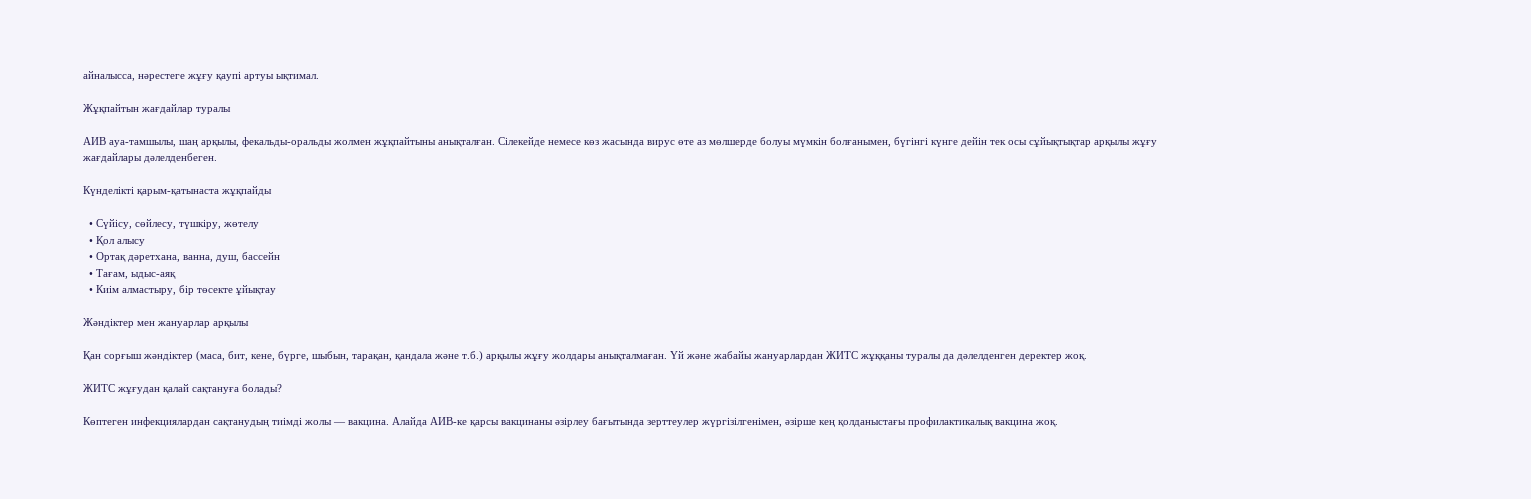айналысса, нәрестеге жұғу қаупі артуы ықтимал.

Жұқпайтын жағдайлар туралы

АИВ ауа-тамшылы, шаң арқылы, фекальды-оральды жолмен жұқпайтыны анықталған. Сілекейде немесе көз жасында вирус өте аз мөлшерде болуы мүмкін болғанымен, бүгінгі күнге дейін тек осы сұйықтықтар арқылы жұғу жағдайлары дәлелденбеген.

Күнделікті қарым-қатынаста жұқпайды

  • Сүйісу, сөйлесу, түшкіру, жөтелу
  • Қол алысу
  • Ортақ дәретхана, ванна, душ, бассейн
  • Тағам, ыдыс-аяқ
  • Киім алмастыру, бір төсекте ұйықтау

Жәндіктер мен жануарлар арқылы

Қан сорғыш жәндіктер (маса, бит, кене, бүрге, шыбын, тарақан, қандала және т.б.) арқылы жұғу жолдары анықталмаған. Үй және жабайы жануарлардан ЖИТС жұққаны туралы да дәлелденген деректер жоқ.

ЖИТС жұғудан қалай сақтануға болады?

Көптеген инфекциялардан сақтанудың тиімді жолы — вакцина. Алайда АИВ-ке қарсы вакцинаны әзірлеу бағытында зерттеулер жүргізілгенімен, әзірше кең қолданыстағы профилактикалық вакцина жоқ.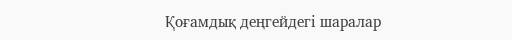Қоғамдық деңгейдегі шаралар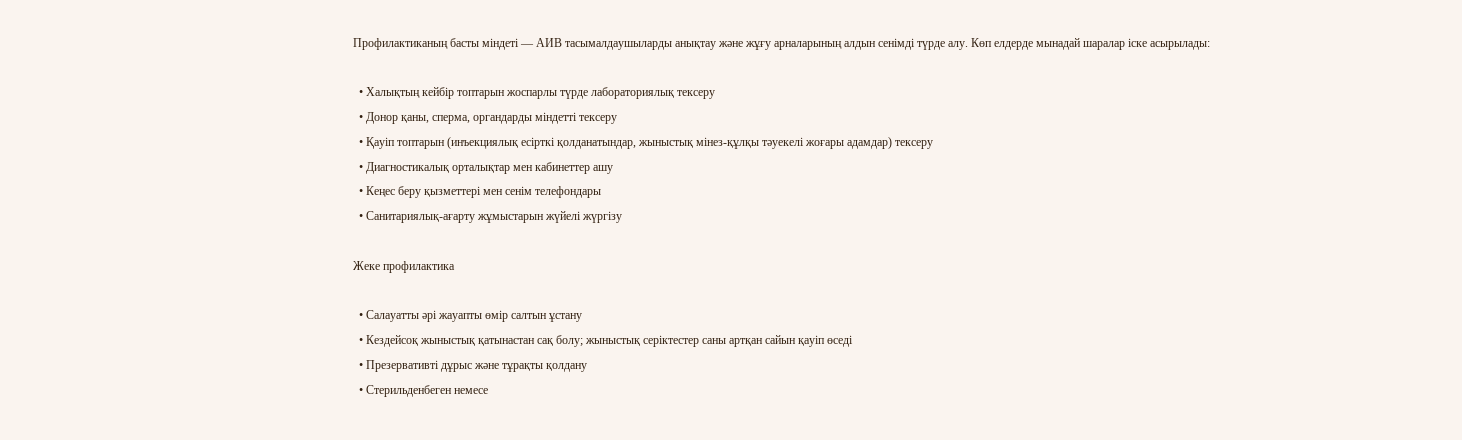Профилактиканың басты міндеті — АИВ тасымалдаушыларды анықтау және жұғу арналарының алдын сенімді түрде алу. Көп елдерде мынадай шаралар іске асырылады:

  • Халықтың кейбір топтарын жоспарлы түрде лабораториялық тексеру
  • Донор қаны, сперма, органдарды міндетті тексеру
  • Қауіп топтарын (инъекциялық есірткі қолданатындар, жыныстық мінез-құлқы тәуекелі жоғары адамдар) тексеру
  • Диагностикалық орталықтар мен кабинеттер ашу
  • Кеңес беру қызметтері мен сенім телефондары
  • Санитариялық-ағарту жұмыстарын жүйелі жүргізу

Жеке профилактика

  • Салауатты әрі жауапты өмір салтын ұстану
  • Кездейсоқ жыныстық қатынастан сақ болу; жыныстық серіктестер саны артқан сайын қауіп өседі
  • Презервативті дұрыс және тұрақты қолдану
  • Стерильденбеген немесе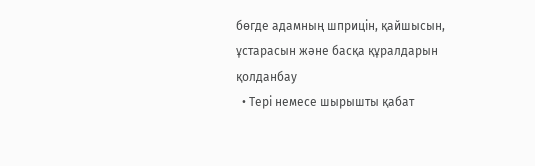бөгде адамның шприцін, қайшысын, ұстарасын және басқа құралдарын қолданбау
  • Тері немесе шырышты қабат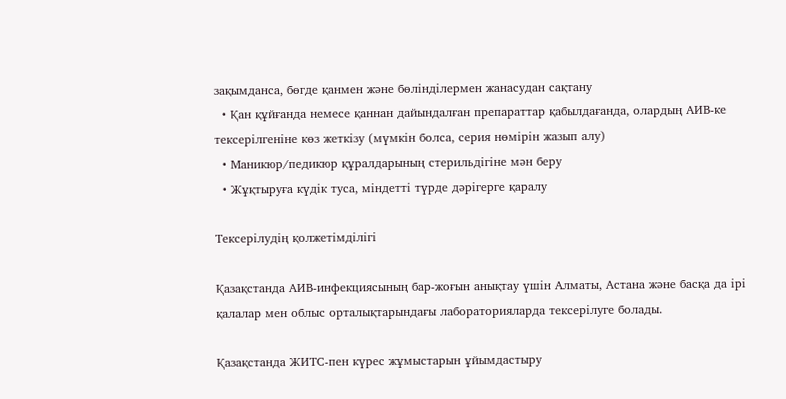зақымданса, бөгде қанмен және бөлінділермен жанасудан сақтану
  • Қан құйғанда немесе қаннан дайындалған препараттар қабылдағанда, олардың АИВ-ке тексерілгеніне көз жеткізу (мүмкін болса, серия нөмірін жазып алу)
  • Маникюр/педикюр құралдарының стерильдігіне мән беру
  • Жұқтыруға күдік туса, міндетті түрде дәрігерге қаралу

Тексерілудің қолжетімділігі

Қазақстанда АИВ-инфекциясының бар-жоғын анықтау үшін Алматы, Астана және басқа да ірі қалалар мен облыс орталықтарындағы лабораторияларда тексерілуге болады.

Қазақстанда ЖИТС-пен күрес жұмыстарын ұйымдастыру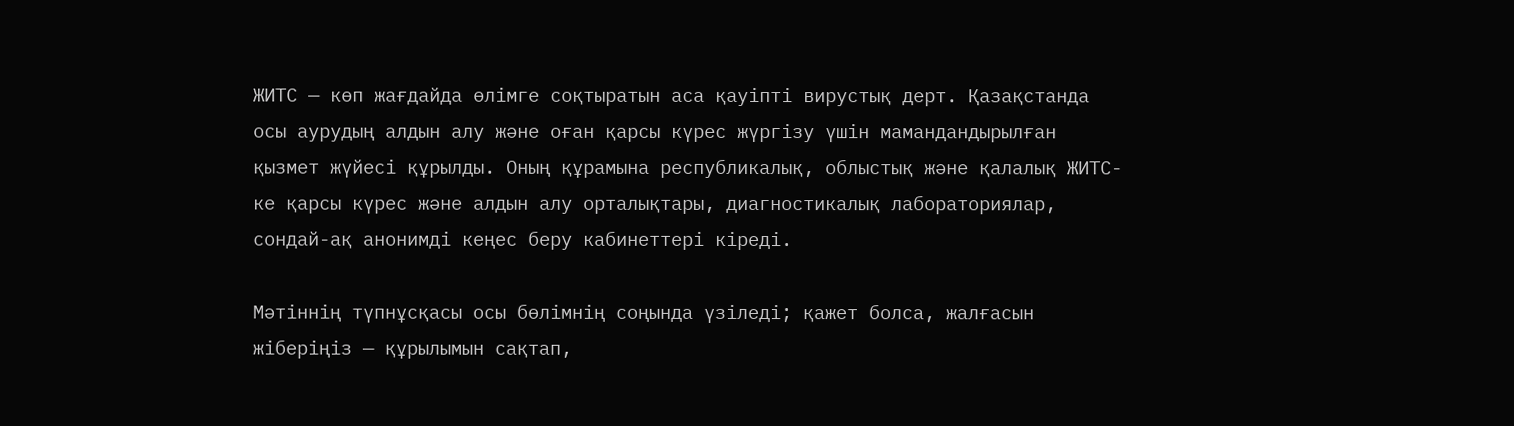ЖИТС — көп жағдайда өлімге соқтыратын аса қауіпті вирустық дерт. Қазақстанда осы аурудың алдын алу және оған қарсы күрес жүргізу үшін мамандандырылған қызмет жүйесі құрылды. Оның құрамына республикалық, облыстық және қалалық ЖИТС-ке қарсы күрес және алдын алу орталықтары, диагностикалық лабораториялар, сондай-ақ анонимді кеңес беру кабинеттері кіреді.

Мәтіннің түпнұсқасы осы бөлімнің соңында үзіледі; қажет болса, жалғасын жіберіңіз — құрылымын сақтап,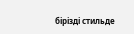бірізді стильде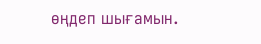өңдеп шығамын.